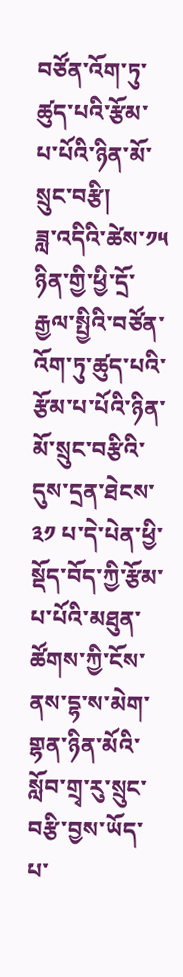བཙོན་འོག་ཏུ་ཚུད་པའི་རྩོམ་པ་པོའི་ཉིན་མོ་སྲུང་བརྩི།
ཟླ་འདིའི་ཚེས་༡༥ ཉིན་གྱི་ཕྱི་དྲོ་རྒྱལ་སྤྱིའི་བཙོན་འོག་ཏུ་ཚུད་པའི་རྩོམ་པ་པོའི་ཉིན་མོ་སྲུང་བརྩིའི་དུས་དྲན་ཐེངས་༣༡ པ་དེ་པེན་ཕྱི་སྡོད་བོད་ཀྱི་རྩོམ་པ་པོའི་མཐུན་ཚོགས་ཀྱི་ངོས་ནས་དྷ་ས་མེག་གྷན་ཉིན་མོའི་སློབ་གྲྭ་རུ་སྲུང་བརྩི་བྱས་ཡོད་པ་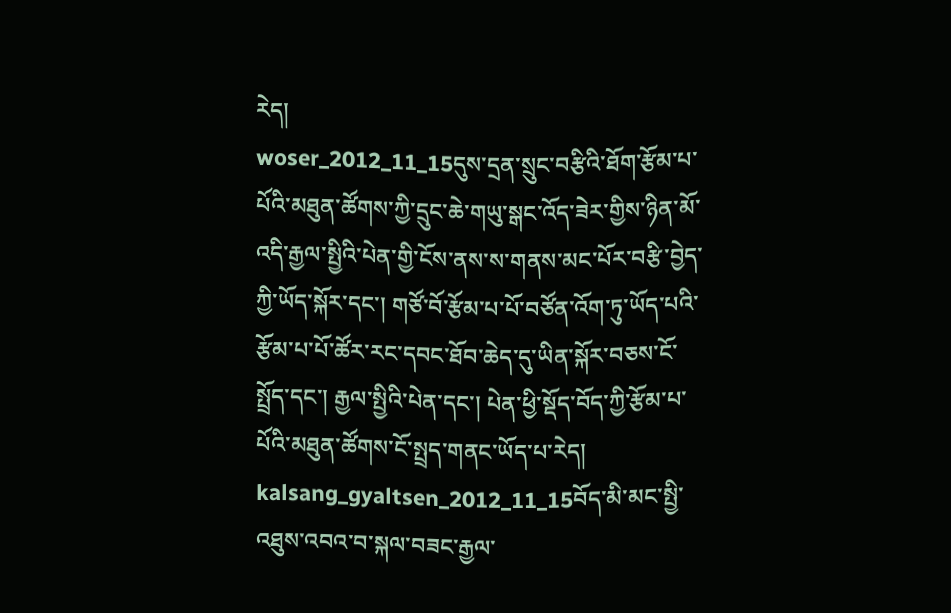རེད།
woser_2012_11_15དུས་དྲན་སྲུང་བརྩིའི་ཐོག་རྩོམ་པ་པོའི་མཐུན་ཚོགས་ཀྱི་དྲུང་ཆེ་གཡུ་སྒང་འོད་ཟེར་གྱིས་ཉིན་མོ་འདི་རྒྱལ་སྤྱིའི་པེན་གྱི་ངོས་ནས་ས་གནས་མང་པོར་བརྩི་བྱེད་ཀྱི་ཡོད་སྐོར་དང་། གཙོ་བོ་རྩོམ་པ་པོ་བཙོན་འོག་ཏུ་ཡོད་པའི་རྩོམ་པ་པོ་ཚོར་རང་དབང་ཐོབ་ཆེད་དུ་ཡིན་སྐོར་བཅས་ངོ་སྤྲོད་དང་། རྒྱལ་སྤྱིའི་པེན་དང་། པེན་ཕྱི་སྡོད་བོད་ཀྱི་རྩོམ་པ་པོའི་མཐུན་ཚོགས་ངོ་སྤྲད་གནང་ཡོད་པ་རེད།
kalsang_gyaltsen_2012_11_15བོད་མི་མང་སྤྱི་འཐུས་འབའ་བ་སྐལ་བཟང་རྒྱལ་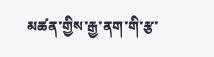མཚན་གྱིས་རྒྱ་ནག་གི་རྩ་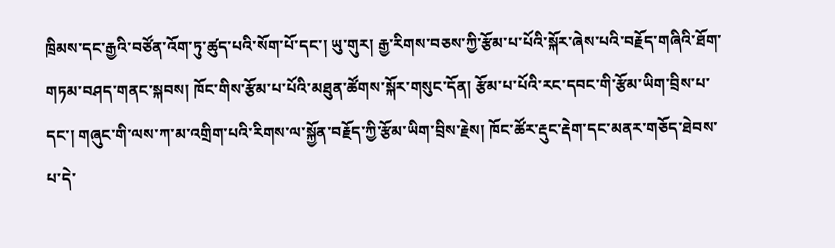ཁྲིམས་དང་རྒྱའི་བཙོན་འོག་ཏུ་ཚུད་པའི་སོག་པོ་དང་། ཡུ་གུར། རྒྱ་རིགས་བཅས་ཀྱི་རྩོམ་པ་པོའི་སྐོར་ཞེས་པའི་བརྗོད་གཞིའི་ཐོག་གཏམ་བཤད་གནང་སྐབས། ཁོང་གིས་རྩོམ་པ་པོའི་མཐུན་ཚོགས་སྐོར་གསུང་དོན། རྩོམ་པ་པོའི་རང་དབང་གི་རྩོམ་ཡིག་བྲིས་པ་དང་། གཞུང་གི་ལས་ཀ་མ་འགྲིག་པའི་རིགས་ལ་སྐྱོན་བརྗོད་ཀྱི་རྩོམ་ཡིག་བྲིས་རྗེས། ཁོང་ཚོར་རྡུང་རྡེག་དང་མནར་གཅོད་ཐེབས་པ་དེ་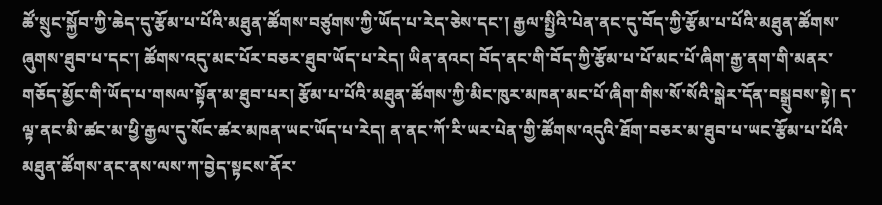ཚོ་སྲུང་སྐྱོབ་ཀྱི་ཆེད་དུ་རྩོམ་པ་པོའི་མཐུན་ཚོགས་བཙུགས་ཀྱི་ཡོད་པ་རེད་ཅེས་དང་། རྒྱལ་སྤྱིའི་པེན་ནང་དུ་བོད་ཀྱི་རྩོམ་པ་པོའི་མཐུན་ཚོགས་ཞུགས་ཐུབ་པ་དང་། ཚོགས་འདུ་མང་པོར་བཅར་ཐུབ་ཡོད་པ་རེད། ཡིན་ནའང། བོད་ནང་གི་བོད་ཀྱི་རྩོམ་པ་པོ་མང་པོ་ཞིག་རྒྱ་ནག་གི་མནར་གཅོད་མྱོང་གི་ཡོད་པ་གསལ་སྟོན་མ་ཐུབ་པར། རྩོམ་པ་པོའི་མཐུན་ཚོགས་ཀྱི་མིང་ཁུར་མཁན་མང་པོ་ཞིག་གིས་སོ་སོའི་སྒེར་དོན་བསྒྲུབས་སྟེ། ད་ལྟ་ནང་མི་ཚང་མ་ཕྱི་རྒྱལ་དུ་སོང་ཚར་མཁན་ཡང་ཡོད་པ་རེད། ན་ནང་ཀོ་རི་ཡར་པེན་གྱི་ཚོགས་འདུའི་ཐོག་བཅར་མ་ཐུབ་པ་ཡང་རྩོམ་པ་པོའི་མཐུན་ཚོགས་ནང་ནས་ལས་ཀ་བྱེད་སྟངས་ནོར་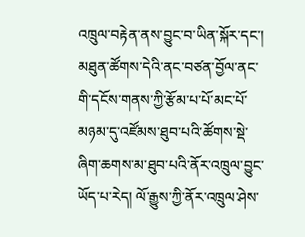འཁྲུལ་བརྟེན་ནས་བྱུང་བ་ཡིན་སྐོར་དང་། མཐུན་ཚོགས་དེའི་ནང་བཙན་བྱོལ་ནང་གི་དངོས་གནས་ཀྱི་རྩོམ་པ་པོ་མང་པོ་མཉམ་དུ་འཛོམས་ཐུབ་པའི་ཚོགས་སྡེ་ཞིག་ཆགས་མ་ཐུབ་པའི་ནོར་འཁྲུལ་བྱུང་ཡོད་པ་རེད། ལོ་རྒྱུས་ཀྱི་ནོར་འཁྲུལ་ཤེས་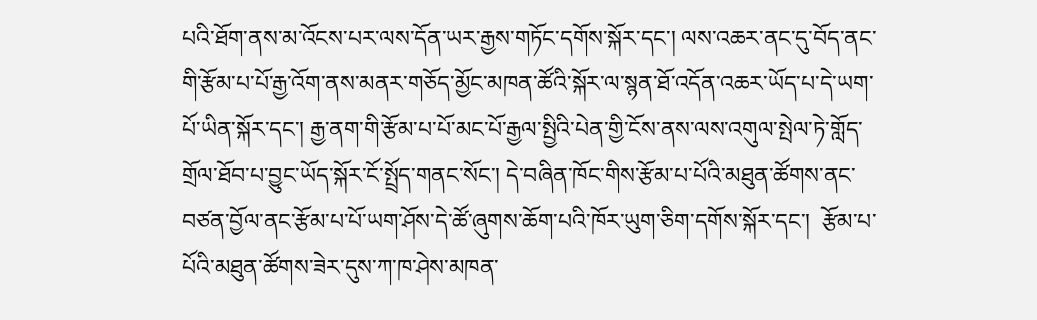པའི་ཐོག་ནས་མ་འོངས་པར་ལས་དོན་ཡར་རྒྱས་གཏོང་དགོས་སྐོར་དང་། ལས་འཆར་ནང་དུ་བོད་ནང་གི་རྩོམ་པ་པོ་རྒྱ་འོག་ནས་མནར་གཅོད་མྱོང་མཁན་ཚོའི་སྐོར་ལ་སྙན་ཐོ་འདོན་འཆར་ཡོད་པ་དེ་ཡག་པོ་ཡིན་སྐོར་དང་། རྒྱ་ནག་གི་རྩོམ་པ་པོ་མང་པོ་རྒྱལ་སྤྱིའི་པེན་གྱི་ངོས་ནས་ལས་འགུལ་སྤེལ་ཏེ་གློད་གྲོལ་ཐོབ་པ་བྱུང་ཡོད་སྐོར་ངོ་སྤྲོད་གནང་སོང་། དེ་བཞིན་ཁོང་གིས་རྩོམ་པ་པོའི་མཐུན་ཚོགས་ནང་བཙན་བྱོལ་ནང་རྩོམ་པ་པོ་ཡག་ཤོས་དེ་ཚོ་ཞུགས་ཆོག་པའི་ཁོར་ཡུག་ཅིག་དགོས་སྐོར་དང་།  རྩོམ་པ་པོའི་མཐུན་ཚོགས་ཟེར་དུས་ཀ་ཁ་ཤེས་མཁན་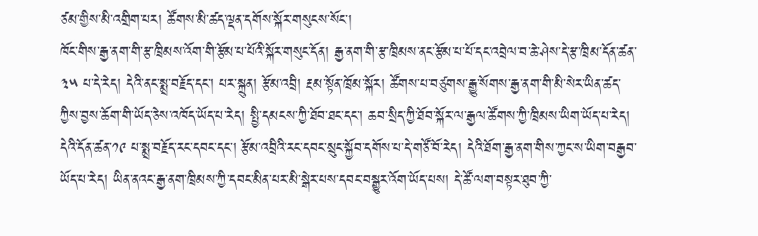ཙམ་གྱིས་མི་འགྲིག་པར། ཚོགས་མི་ཚད་ལྡན་དགོས་སྐོར་གསུངས་སོང་།
ཁོང་གིས་རྒྱ་ནག་གི་རྩ་ཁྲིམས་འོག་གི་རྩོམ་པ་པོའི་སྐོར་གསུང་དོན། རྒྱ་ནག་གི་རྩ་ཁྲིམས་ནང་རྩོམ་པ་པོ་དང་འབྲེལ་བ་ཆེ་ཤེས་དེ་རྩ་ཁྲིམ་དོན་ཚན་༣༥ པ་དེ་རེད། དེའི་ནང་སྨྲ་བརྗོད་དང་། པར་སྐྲུན། རྩོམ་འབྲི། རྔམ་སྟོན་ཁྲོམ་སྐོར། ཚོགས་པ་བཙུགས་རྒྱུ་སོགས་རྒྱ་ནག་གི་མི་སེར་ཡིན་ཚད་ཀྱིས་བྱས་ཆོག་གི་ཡོད་ཅེས་འཁོད་ཡོད་པ་རེད། སྤྱི་དམངས་ཀྱི་ཐོབ་ཐང་དང་། ཆབ་སྲིད་ཀྱི་ཐོབ་སྐོར་ལ་རྒྱལ་ཚོགས་ཀྱི་ཁྲིམས་ཡིག་ཡོད་པ་རེད། དེའི་དོན་ཚན་༡༩ པ་སྨྲ་བརྗོད་རང་དབང་དང་། རྩོམ་འབྲིའི་རང་དབང་སྲུང་སྐྱོབ་དགོས་པ་དེ་གཙོ་བོ་རེད། དེའི་ཐོག་རྒྱ་ནག་གིས་ཀྱང་ས་ཡིག་བརྒྱབ་ཡོད་པ་རེད། ཡིན་ནའང་རྒྱ་ནག་ཁྲིམས་ཀྱི་དབང་མིན་པར་མི་སྒེར་པས་དབང་བསྒྱུར་འོག་ཡོད་པས། དེ་ཚོ་ལག་བསྟར་ཐུབ་ཀྱི་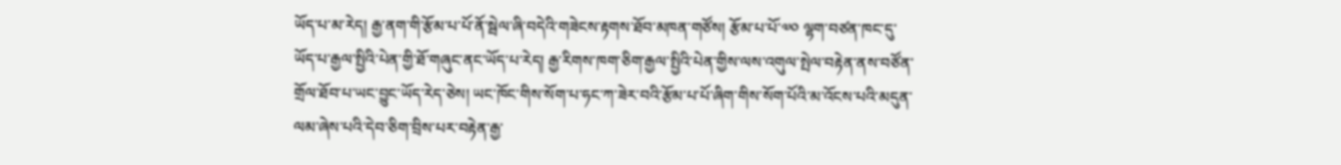ཡོད་པ་མ་རེད། རྒྱ་ནག་གི་རྩོམ་པ་པོ་ནོ་སྦེལ་ཞི་བདེའི་གཟེངས་རྟགས་ཐོབ་མཁན་གཙོས། རྩོམ་པ་པོ་༧༠ ལྷག་བཙན་ཁང་དུ་ཡོད་པ་རྒྱལ་སྤྱིའི་པེན་གྱི་ཐོ་གཞུང་ནང་ཡོད་པ་རེད། རྒྱ་རིགས་ཁག་ཅིག་རྒྱལ་སྤྱིའི་པེན་གྱིས་ལས་འགུལ་སྤེལ་བརྟེན་ནས་བཙོན་གྲོལ་ཐོབ་པ་ཡང་བྱུང་ཡོད་རེད་ཅེས། ཡང་ཁོང་གིས་སོག་པ་ཧང་ཀ་ཟེར་བའི་རྩོམ་པ་པོ་ཞིག་གིས་སོག་པོའི་མ་འོངས་པའི་མདུན་ལམ་ཞེས་པའི་དེབ་ཅིག་བྲིས་པར་བརྟེན་རྒྱ་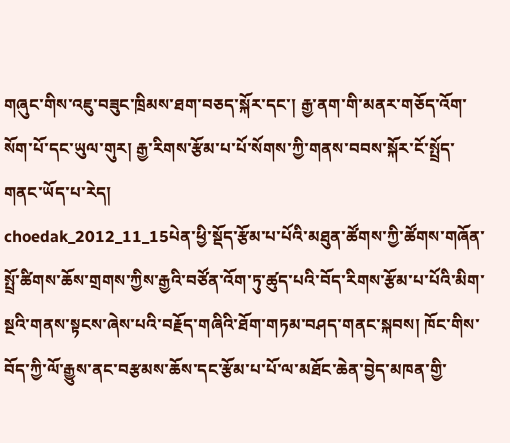གཞུང་གིས་འཇུ་བཟུང་ཁྲིམས་ཐག་བཅད་སྐོར་དང་། རྒྱ་ནག་གི་མནར་གཅོད་འོག་སོག་པོ་དང་ཡུལ་གུར། རྒྱ་རིགས་རྩོམ་པ་པོ་སོགས་ཀྱི་གནས་བབས་སྐོར་ངོ་སྤྲོད་གནང་ཡོད་པ་རེད།
choedak_2012_11_15པེན་ཕྱི་སྡོད་རྩོམ་པ་པོའི་མཐུན་ཚོགས་ཀྱི་ཚོགས་གཞོན་སྤྲོ་ཚིགས་ཆོས་གྲགས་ཀྱིས་རྒྱའི་བཙོན་འོག་ཏུ་ཚུད་པའི་བོད་རིགས་རྩོམ་པ་པོའི་མིག་སྔའི་གནས་སྟངས་ཞེས་པའི་བརྗོད་གཞིའི་ཐོག་གཏམ་བཤད་གནང་སྐབས། ཁོང་གིས་བོད་ཀྱི་ལོ་རྒྱུས་ནང་བརྩམས་ཆོས་དང་རྩོམ་པ་པོ་ལ་མཐོང་ཆེན་བྱེད་མཁན་གྱི་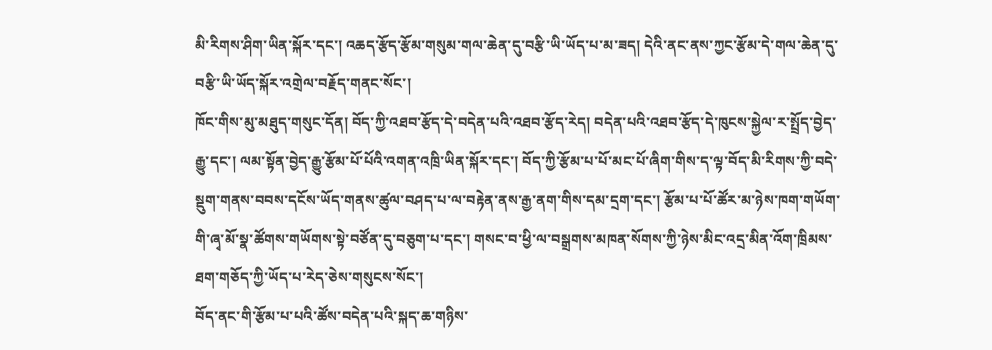མི་རིགས་ཤིག་ཡིན་སྐོར་དང་། འཆད་རྩོད་རྩོམ་གསུམ་གལ་ཆེན་དུ་བརྩི་ཡི་ཡོད་པ་མ་ཟད། དེའི་ནང་ནས་ཀྱང་རྩོམ་དེ་གལ་ཆེན་དུ་བརྩི་ཡི་ཡོད་སྐོར་འགྲེལ་བརྗོད་གནང་སོང་།
ཁོང་གིས་མུ་མཐུད་གསུང་དོན། བོད་ཀྱི་འཐབ་རྩོད་དེ་བདེན་པའི་འཐབ་རྩོད་རེད། བདེན་པའི་འཐབ་རྩོད་དེ་ཁུངས་སྐྱེལ་ར་སྤྲོད་བྱེད་རྒྱུ་དང་། ལམ་སྟོན་བྱེད་རྒྱུ་རྩོམ་པོ་པོའི་འགན་འཁྲི་ཡིན་སྐོར་དང་། བོད་ཀྱི་རྩོམ་པ་པོ་མང་པོ་ཞིག་གིས་ད་ལྟ་བོད་མི་རིགས་ཀྱི་བདེ་སྡུག་གནས་བབས་དངོས་ཡོད་གནས་ཚུལ་བཤད་པ་ལ་བརྟེན་ནས་རྒྱ་ནག་གིས་དམ་དྲག་དང་། རྩོམ་པ་པོ་ཚོར་མ་ཉེས་ཁག་གཡོག་གི་ཞྭ་མོ་སྣ་ཚོགས་གཡོགས་སྟེ་བཙོན་དུ་བཅུག་པ་དང་། གསང་བ་ཕྱི་ལ་བསྒྲགས་མཁན་སོགས་ཀྱི་ཉེས་མིང་འདྲ་མིན་འོག་ཁྲིམས་ཐག་གཅོད་ཀྱི་ཡོད་པ་རེད་ཅེས་གསུངས་སོང་།
བོད་ནང་གི་རྩོམ་པ་པའི་ཚོས་བདེན་པའི་སྐད་ཆ་གཉིས་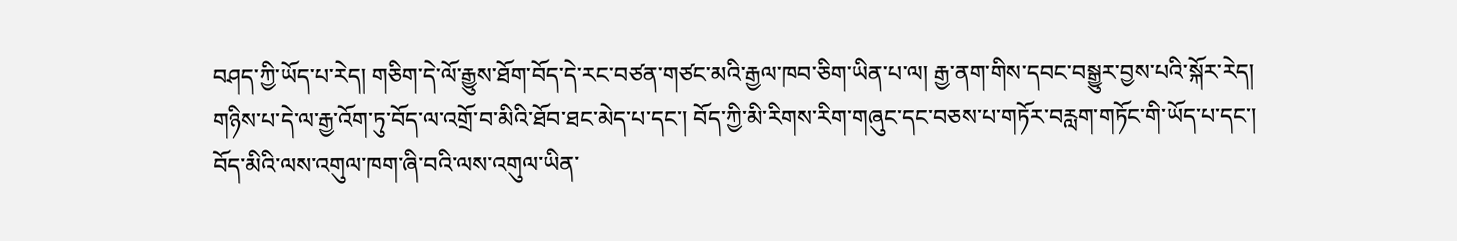བཤད་ཀྱི་ཡོད་པ་རེད། གཅིག་དེ་ལོ་རྒྱུས་ཐོག་བོད་དེ་རང་བཙན་གཙང་མའི་རྒྱལ་ཁབ་ཅིག་ཡིན་པ་ལ། རྒྱ་ནག་གིས་དབང་བསྒྱུར་བྱས་པའི་སྐོར་རེད། གཉིས་པ་དེ་ལ་རྒྱ་འོག་ཏུ་བོད་ལ་འགྲོ་བ་མིའི་ཐོབ་ཐང་མེད་པ་དང་། བོད་ཀྱི་མི་རིགས་རིག་གཞུང་དང་བཅས་པ་གཏོར་བརླག་གཏོང་གི་ཡོད་པ་དང་། བོད་མིའི་ལས་འགུལ་ཁག་ཞི་བའི་ལས་འགུལ་ཡིན་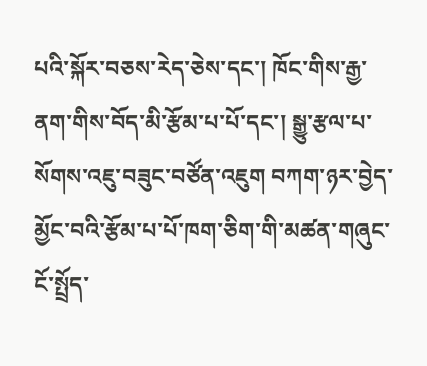པའི་སྐོར་བཅས་རེད་ཅེས་དང་། ཁོང་གིས་རྒྱ་ནག་གིས་བོད་མི་རྩོམ་པ་པོ་དང་། སྒྱུ་རྩལ་པ་སོགས་འཇུ་བཟུང་བཙོན་འཇུག བཀག་ཉར་བྱེད་མྱོང་བའི་རྩོམ་པ་པོ་ཁག་ཅིག་གི་མཚན་གཞུང་ངོ་སྤྲོད་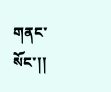གནང་སོང་།།